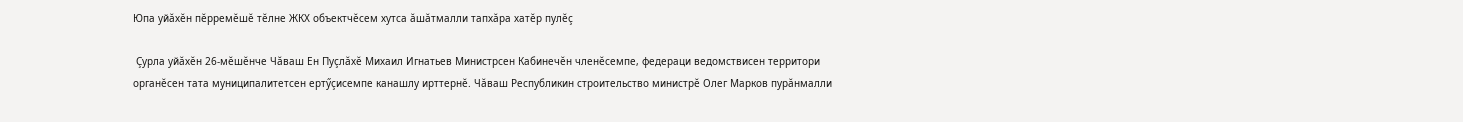Юпа уйăхĕн пĕрремĕшĕ тĕлне ЖКХ объектчĕсем хутса ăшăтмалли тапхăра хатĕр пулĕç

 Çурла уйăхĕн 26-мĕшĕнче Чăваш Ен Пуçлăхĕ Михаил Игнатьев Министрсен Кабинечĕн членĕсемпе, федераци ведомствисен территори органĕсен тата муниципалитетсен ертӳçисемпе канашлу ирттернĕ. Чăваш Республикин строительство министрĕ Олег Марков пурăнмалли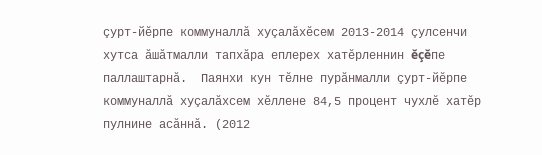çурт-йĕрпе коммуналлă хуçалăхĕсем 2013-2014 çулсенчи хутса ăшăтмалли тапхăра еплерех хатĕрленнин ĕçĕпе паллаштарнă.  Паянхи кун тĕлне пурăнмалли çурт-йĕрпе коммуналлă хуçалăхсем хĕллене 84,5 процент чухлĕ хатĕр пулнине асăннă. (2012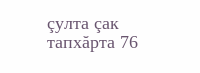çулта çак тапхăрта 76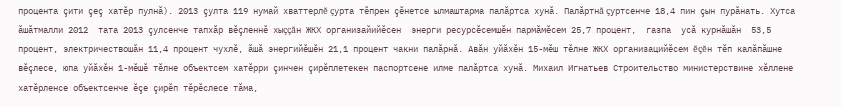процента çити çеç хатĕр пулнă). 2013 çулта 119 нумай хваттерлĕ çурта тĕпрен çĕнетсе ылмаштарма палăртса хунă. Палăртнă çуртсенче 18,4 пин çын пурăнать. Хутса ăшăтмалли 2012  тата 2013 çулсенче тапхăр вĕçленнĕ хыççăн ЖКХ организайийĕсен  энерги ресурсĕсемшĕн пармăмĕсем 25,7 процент,  газпа  усă курнăшăн  53,5 процент, электричествошăн 11,4 процент чухлĕ, ăшă энергийĕшĕн 21,1 процент чакни палăрнă. Авăн уйăхĕн 15-мĕш тĕлне ЖКХ организацийĕсем ĕçĕн тĕп калăпăшне вĕçлесе, юпа уйăхĕн 1-мĕшĕ тĕлне объектсем хатĕрри çинчен çирĕплетекен паспортсене илме палăртса хунă. Михаил Игнатьев Строительство министерствине хĕллене хатĕрленсе объектсенче ĕçе çирĕп тĕрĕслесе тăма,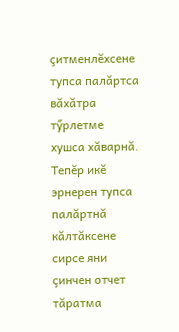çитменлĕхсене тупса палăртса вăхăтра тӳрлетме хушса хăварнă. Тепĕр икĕ эрнерен тупса палăртнă кăлтăксене сирсе яни çинчен отчет тăратма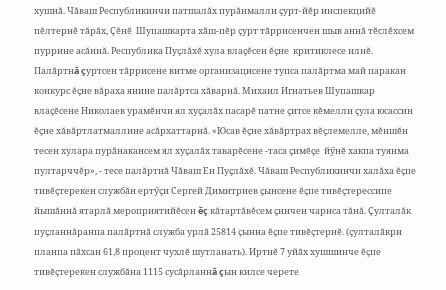хушнă. Чăваш Республикинчи патшалăх пурăнмалли çурт-йĕр инспекцийĕ пĕлтернĕ тăрăх, Çĕнĕ  Шупашкарта хăш-пĕр çурт тăррисенчен шыв аннă тĕслĕхсем пуррине асăннă. Республика Пуçлăхĕ хула влаçĕсен ĕçне  критиклесе илнĕ. Палăртнă çуртсен тăррисене витме организацисене тупса палăртма май паракан конкурс ĕçне вăраха янине палăртса хăварнă. Михаил Игнатьев Шупашкар влаçĕсене Николаев урамĕнчи ял хуçалăх пасарĕ патне çитсе кĕмелли çула юсассин ĕçне хăвăртлатмаллине асăрхаттарнă. «Юсав ĕçне хăвăртрах вĕçлемелле, мĕншĕн тесен хулара пурăнакансем ял хуçалăх таварĕсене -таса çимĕçе  йӳнĕ хакпа туянма пултарччĕр», - тесе палăртнă Чăваш Ен Пуçлăхĕ. Чăваш Республикинчи халăха ĕçпе тивĕçтерекен службăн ертӳçи Сергей Димитриев çынсене ĕçпе тивĕçтерессипе йышăннă ятарлă мероприятийĕсен ĕç кăтартăвĕсем çинчен чарнса тăнă. Çулталăк пуçланнăранпа палăртнă служба урлă 25814 çынна ĕçпе тивĕçтернĕ. (çулталăкри планпа пăхсан 61,8 процент чухлĕ шутланать). Иртнĕ 7 уйăх хушшинче ĕçпе тивĕçтерекен службăна 1115 сусăрланнă çын килсе черете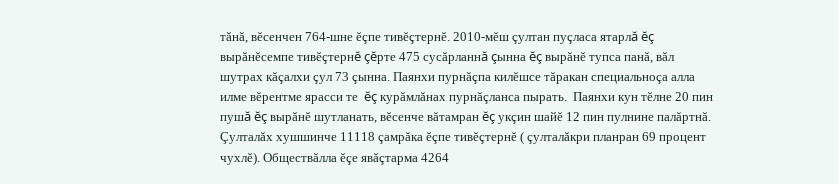тăнă, вĕсенчен 764-шне ĕçпе тивĕçтернĕ. 2010-мĕш çултан пуçласа ятарлă ĕç вырăнĕсемпе тивĕçтернĕ çĕрте 475 сусăрланнă çынна ĕç вырăнĕ тупса панă, вăл шутрах кăçалхи çул 73 çынна. Паянхи пурнăçпа килĕшсе тăракан специальноçа алла илме вĕрентме ярасси те  ĕç курăмлăнах пурнăçланса пырать.  Паянхи кун тĕлне 20 пин пушă ĕç вырăнĕ шутланать, вĕсенче вăтамран ĕç укçин шайĕ 12 пин пулнине палăртнă. Çулталăх хушшинче 11118 çамрăка ĕçпе тивĕçтернĕ ( çулталăкри планран 69 процент чухлĕ). Обществăлла ĕçе явăçтарма 4264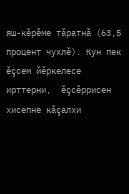яш-кĕрĕме тăратнă (63,5 процент чухлĕ). Кун пек ĕçсем йĕркелесе ирттерни,  ĕçсĕррисен хисепне кăçалхи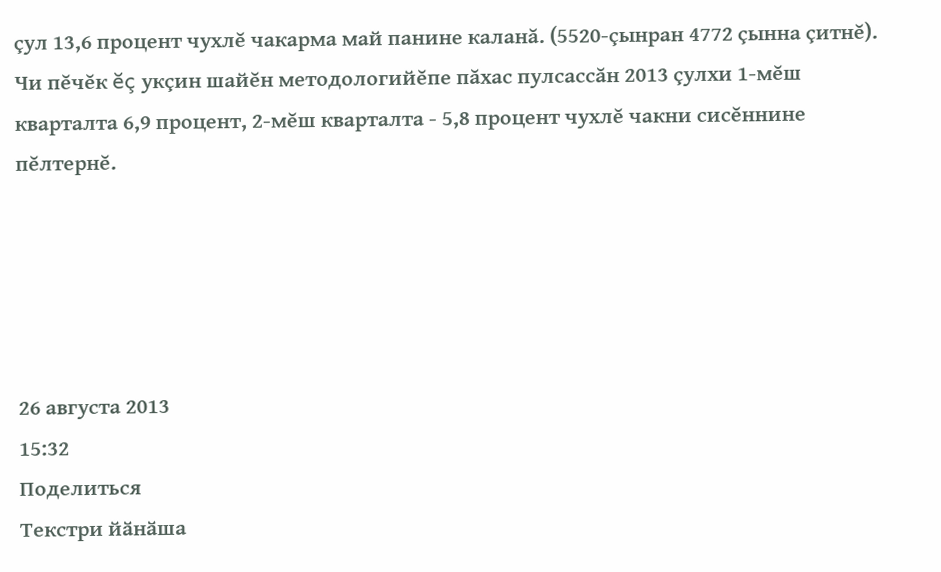çул 13,6 процент чухлĕ чакарма май панине каланă. (5520-çынран 4772 çынна çитнĕ). Чи пĕчĕк ĕç укçин шайĕн методологийĕпе пăхас пулсассăн 2013 çулхи 1-мĕш кварталта 6,9 процент, 2-мĕш кварталта - 5,8 процент чухлĕ чакни сисĕннине пĕлтернĕ.





26 августа 2013
15:32
Поделиться
Текстри йӑнӑша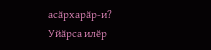асӑрхарӑр-и?
Уйӑрса илӗр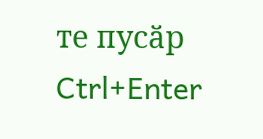те пусӑр Ctrl+Enter